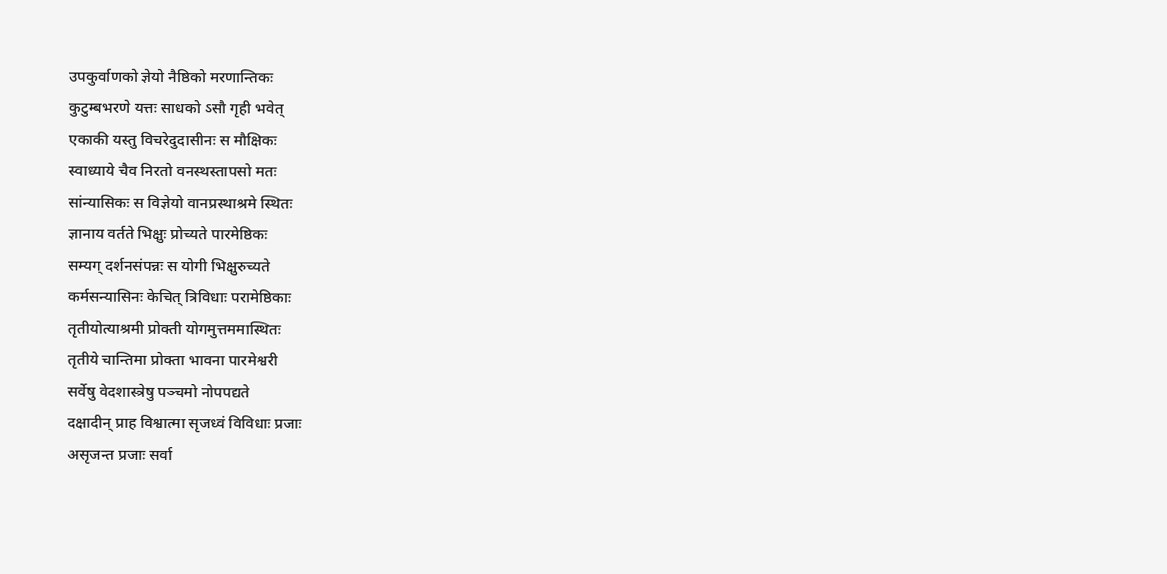उपकुर्वाणको ज्ञेयो नैष्ठिको मरणान्तिकः
कुटुम्बभरणे यत्तः साधको ऽसौ गृही भवेत्
एकाकी यस्तु विचरेदुदासीनः स मौक्षिकः
स्वाध्याये चैव निरतो वनस्थस्तापसो मतः
सांन्यासिकः स विज्ञेयो वानप्रस्थाश्रमे स्थितः
ज्ञानाय वर्तते भिक्षुः प्रोच्यते पारमेष्ठिकः
सम्यग् दर्शनसंपन्नः स योगी भिक्षुरुच्यते
कर्मसन्यासिनः केचित् त्रिविधाः परामेष्ठिकाः
तृतीयोत्याश्रमी प्रोक्ती योगमुत्तममास्थितः
तृतीये चान्तिमा प्रोक्ता भावना पारमेश्वरी
सर्वेषु वेदशास्त्रेषु पञ्चमो नोपपद्यते
दक्षादीन् प्राह विश्वात्मा सृजध्वं विविधाः प्रजाः
असृजन्त प्रजाः सर्वा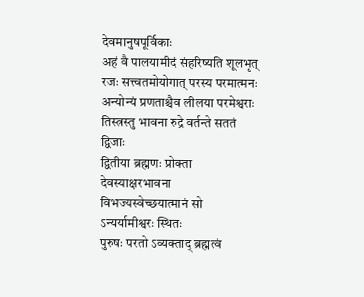देवमानुषपूर्विकाः
अहं वै पालयामीदं संहरिष्यति शूलभृत्
रजः सत्त्वतमोयोगात् परस्य परमात्मनः
अन्योन्यं प्रणताश्चैव लीलया परमेश्वराः
तिस्त्रस्तु भावना रुद्रे वर्तन्ते सततं द्विजाः
द्वितीया ब्रह्मणः प्रोक्ता देवस्याक्षरभावना
विभज्यस्वेच्छयात्मानं सो ऽन्यर्यामीश्वरः स्थितः
पुरुषः परतो ऽव्यक्ताद् ब्रह्मत्वं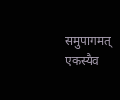समुपागमत्
एकस्यैव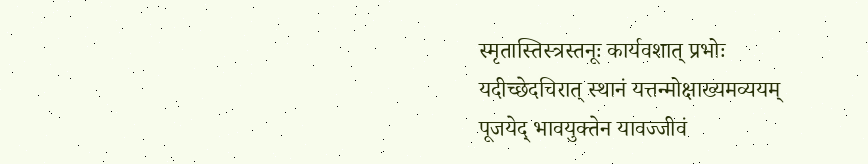स्मृतास्तिस्त्रस्तनूः कार्यवशात् प्रभोः
यदीच्छेदचिरात् स्थानं यत्तन्मोक्षाख्यमव्ययम्
पूजयेद् भावयुक्तेन यावज्जीवं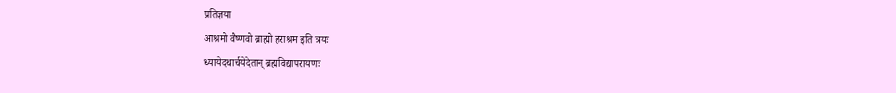प्रतिज्ञया
आश्रमो वैष्णवो ब्राह्मो हराश्रम इति त्रयः
ध्यायेदथार्चयेदेतान् ब्रह्मविद्यापरायणः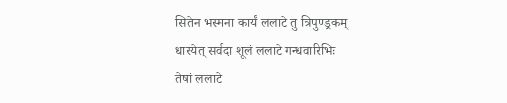सितेन भस्मना कार्यं ललाटे तु त्रिपुण्ड्रकम्
धारयेत् सर्वदा शूलं ललाटे गन्धवारिभिः
तेषां ललाटे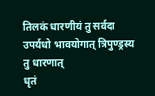तिलकं धारणीयं तु सर्वदा
उपर्यधो भावयोगात् त्रिपुण्ड्रस्य तु धारणात्
धृतं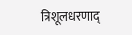त्रिशूलधरणाद्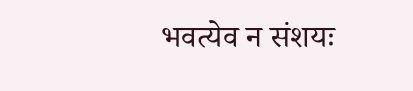भवत्येव न संशयः